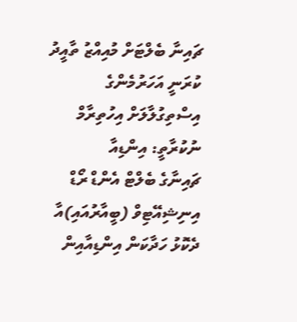ޗައިނާ ބެލްޓަށް މުއިއްޒު ތާއީދު ކުރަނީ އަހަރުމެންގެ އިސްތިގުލާލަށް އިހުތިރާމް ނުކުރާތީ: އިންޑިއާ
ޗައިނާގެ ބެލްޓް އެންޑް ރޯޑް އިނިޝިއޭޓިވް (ބީއާރުއައި)އާ ދެކޮޅު ހަދާކަން އިންޑިއާއިން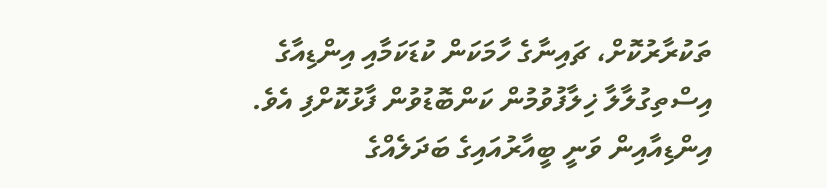ތަކުރާރުކޮށް، ޗައިނާގެ ހާމަކަން ކުޑަކަމާއި އިންޑިއާގެ އިސްތިގުލާލާ ޚިލާފުވުމުން ކަންބޮޑުވުން ފާޅުކޮށްފި އެވެ. އިންޑިއާއިން ވަނީ ބީއާރުއައިގެ ބަދަލެއްގެ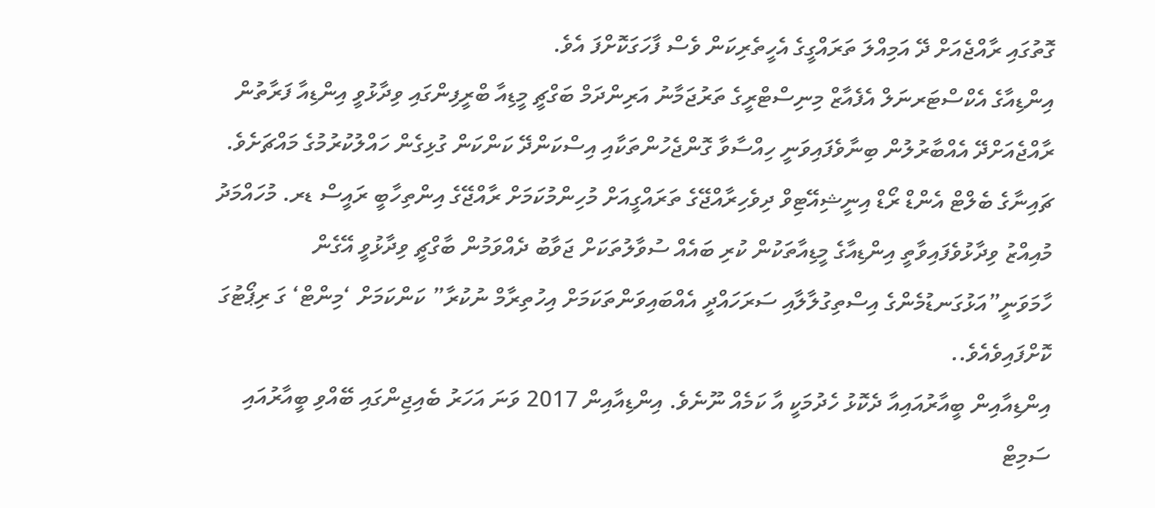ގޮތުގައި ރާއްޖެއަށް ދޭ އަމިއްލަ ތަރައްގީގެ އެހީތެރިކަން ވެސް ފާހަގަކޮށްފަ އެވެ.
އިންޑިއާގެ އެކްސްޓަރނަލް އެފެއާޒް މިނިސްޓްރީގެ ތަރުޖަމާނު އަރިންދަމް ބަގްޗީ މީޑިއާ ބްރީފިންގައި ވިދާޅުވީ އިންޑިއާ ފަރާތުން ރާއްޖެއަށްދޭ އެއްބާރުލުން ބިނާވެފައިވަނީ ހިއްސާވާ ގޮންޖެހުންތަކާއި އިސްކަންދޭ ކަންކަން ގުޅިގެން ހައްލުކުރުމުގެ މައްޗަށެވެ.
ޗައިނާގެ ބެލްޓް އެންޑް ރޯޑް އިނީޝިއޭޓިވް ދިވެހިރާއްޖޭގެ ތަރައްގީއަށް މުހިންމުކަމަށް ރާއްޖޭގެ އިންތިހާބީ ރައީސް ޑރ. މުހައްމަދު މުއިއްޒު ވިދާޅުވެފައިވާތީ އިންޑިއާގެ މީޑިއާތަކުން ކުރި ބައެއް ސުވާލުތަކަށް ޖަވާބު ދެއްވަމުން ބާގްޗީ ވިދާޅުވީ އޭގެން ހާމަވަނީ”އަޅުގަނޑުމެންގެ އިސްތިގުލާލާއި ސަރަހައްދީ އެއްބައިވަންތަކަމަށް އިހުތިރާމް ނުކުރާ” ކަންކަމަށް ‘މިންޓް‘ ގަ ރިޕޯޓުގަ ކޮށްފައިވެއެވެ..
އިންޑިއާއިން ބީއާރުއައިއާ ދެކޮޅު ހެދުމަކީ އާ ކަމެއް ނޫނެވެ. އިންޑިއާއިން 2017 ވަނަ އަހަރު ބެއިޖިންގައި ބޭއްވި ބީއާރުއައި ސަމިޓް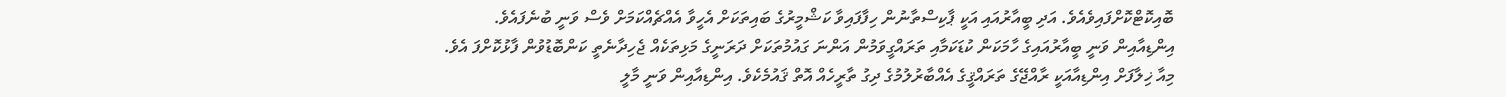ބޮއިކޮޓްކޮށްފައިވެއެވެ. އަދި ބީއާރުއައި އަކީ ޕާކިސްތާނުން ހިފާފައިވާ ކަޝްމީރުގެ ބައިތަކަށް އެހީވާ އެއްޗެއްކަމަށް ވެސް ވަނީ ބުނެފައެވެ.
އިންޑިއާއިން ވަނީ ބީއާރުއައިގެ ހާމަކަން ކުޑަކަމާއި ތަރައްގީވަމުން އަންނަ ގައުމުތަކަށް ދަރަނީގެ މަޅިތަކެއް ޖެހިދާނެތީ ކަންބޮޑުވުން ފާޅުކޮށްފަ އެވެ.
މިއާ ޚިލާފަށް އިންޑިއާއަކީ ރާއްޖޭގެ ތަރައްޤީގެ އެއްބާރުލުމުގެ ދިގު ތާރީހެއް އޮތް ޤައުމެކެވެ. އިންޑިއާއިން ވަނީ މާލީ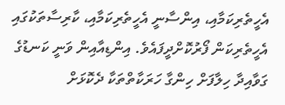އެހީތެރިކަމާއި، އިންސާނީ އެހީތެރިކަމާއި، ކާރިސާތަކުގައި އެހީތެރިކަން ފޯރުކޮށްދީފައެވެ. އިންޑިއާއިން ވަނީ ކަނޑުގެ ގަވާއިދާ ހިލާފަށް ހިންގާ ހަރަކާތްތަކާ ދެކޮޅަށް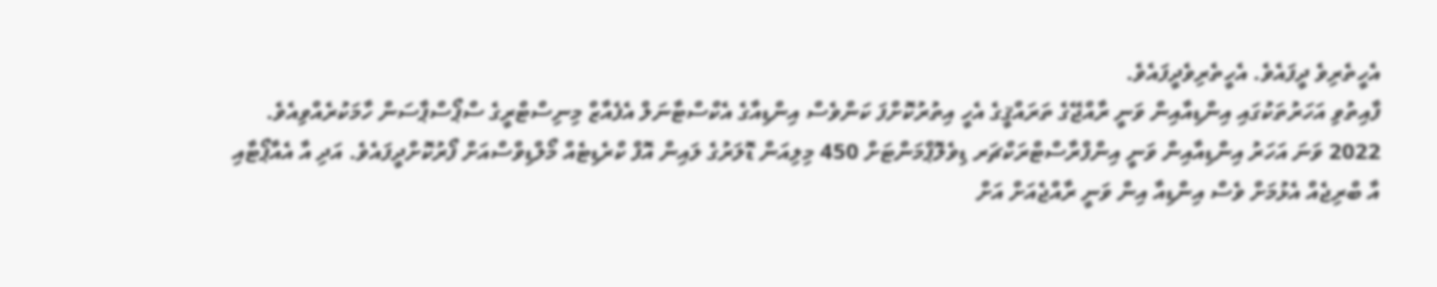އެހީތެރިވެ ދީފައެވެ. އެހީތެރިވެދީފައެވެ.
ފާއިތުވި އަހަރުތަކުގައި އިންޑިއާއިން ވަނީ ރާއްޖޭގެ ތަރައްޤީގެ އެހީ އިތުރުކޮށްފަ ކަންވެސް އިންޑިއާގެ އެކްސްޓާނަލް އެފެއާޒް މިނިސްޓްރީގެ ސްޕޯސްޕާސަން ހާމަކުރެއްވިއެވެ. 2022 ވަނަ އަހަރު އިންޑިއާއިން ވަނީ އިންފްރާސްޓްރަކްޗަރ ޑިވެލޮޕްމަންޓަށް 450 މިލިއަން ޑޮލަރުގެ ލައިން އޮފް ކްރެޑިޓެއް މޯލްޑިވްސްއަށް ފޯރުކޮށްދީފައެވެ. އަދި އާ އެއާޕޯޓާއި އާ ބްރިޖެއް އެޅުމަށް ވެސް އިންޑިއާ އިން ވަނީ ރާއްޖެއަށް އަށް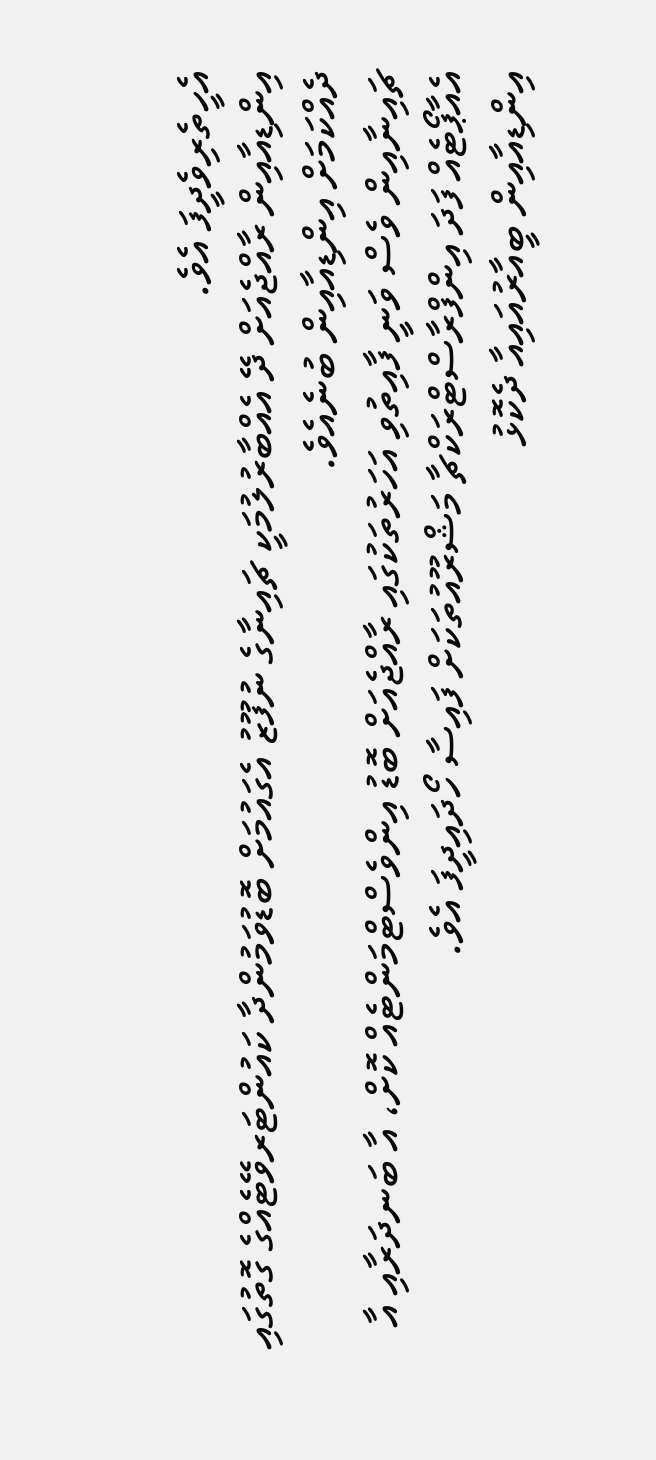އެހީތެރިވެދީފަ އެވެ.
އިންޑިއާއިން ރާއްޖެއަށް ދޭ އެއްބާރުލުމަކީ ޗައިނާގެ ނުފޫޒު އެގައުމަށް ބޮޑުވަމުންދާ ކައުންޓަރވޭޓެއްގެ ގޮތުގައި ދެއްކަމަށް އިންޑިއާއިން ބުނެއެވެ.
ޗައިނާއިން ވެސް ވަނީ ފާއިތުވި އަހަރުތަކުގައި ރާއްޖެއަށް ބޮޑު އިންވެސްޓްމަންޓެއް ކޮށް، އާ ބަނދަރާއި އާ އެއާޕޯޓެއް ފަދަ އިންފްރާސްޓްރަކްޗާ މަޝްރޫއުތަކަށް ފައިސާ ހޯދައިދީފަ އެވެ.
އިންޑިއާއިން ބީއާރުއައިއާ ދެކޮޅު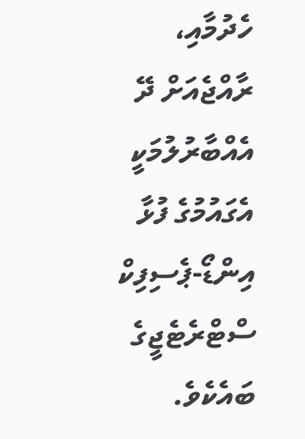ހެދުމާއި، ރާއްޖެއަށް ދޭ އެއްބާރުލުމަކީ އެގައުމުގެ ފުޅާ އިންޑޯ-ޕެސިފިކް ސްޓްރެޓެޖީގެ ބައެކެވެ.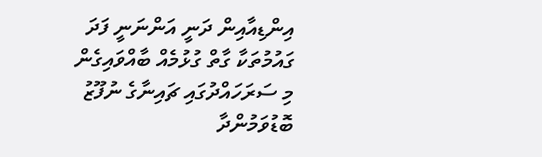އިންޑިއާއިން ދަނީ އަންނަނީ ފަދަ ގައުމުތަކާ ގާތް ގުޅުމެއް ބާއްވައިގެން މި ސަރަހައްދުގައި ޗައިނާގެ ނުފޫޒު ބޮޑުވަމުންދާ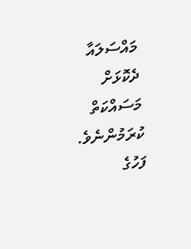މައްސަލައާ ދެކޮޅަށް މަސައްކަތް ކުރަމުންނެވެ.
ފަހުގެ